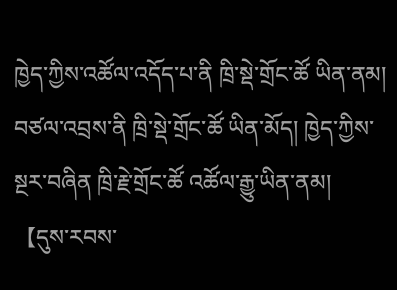ཁྱེད་ཀྱིས་འཚོལ་འདོད་པ་ནི ཁྲི་སྡེ་གྲོང་ཚོ ཡིན་ནམ།
བཙལ་འབྲས་ནི ཁྲི་སྡེ་གྲོང་ཚོ ཡིན་མོད། ཁྱེད་ཀྱིས་སྔར་བཞིན ཁྲི་རྗེ་གྲོང་ཚོ འཚོལ་རྒྱུ་ཡིན་ནམ།
【དུས་རབས་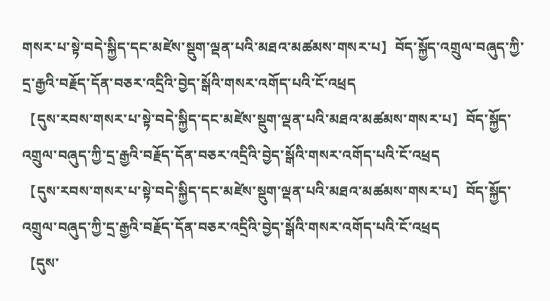གསར་པ་སྟེ་བདེ་སྐྱིད་དང་མཛེས་སྡུག་ལྡན་པའི་མཐའ་མཚམས་གསར་པ】བོད་སྐྱོད་འགྲུལ་བཞུད་ཀྱི་དྲ་རྒྱའི་བརྗོད་དོན་བཅར་འདྲིའི་བྱེད་སྒོའི་གསར་འགོད་པའི་ངོ་འཕྲད
【དུས་རབས་གསར་པ་སྟེ་བདེ་སྐྱིད་དང་མཛེས་སྡུག་ལྡན་པའི་མཐའ་མཚམས་གསར་པ】བོད་སྐྱོད་འགྲུལ་བཞུད་ཀྱི་དྲ་རྒྱའི་བརྗོད་དོན་བཅར་འདྲིའི་བྱེད་སྒོའི་གསར་འགོད་པའི་ངོ་འཕྲད
【དུས་རབས་གསར་པ་སྟེ་བདེ་སྐྱིད་དང་མཛེས་སྡུག་ལྡན་པའི་མཐའ་མཚམས་གསར་པ】བོད་སྐྱོད་འགྲུལ་བཞུད་ཀྱི་དྲ་རྒྱའི་བརྗོད་དོན་བཅར་འདྲིའི་བྱེད་སྒོའི་གསར་འགོད་པའི་ངོ་འཕྲད
【དུས་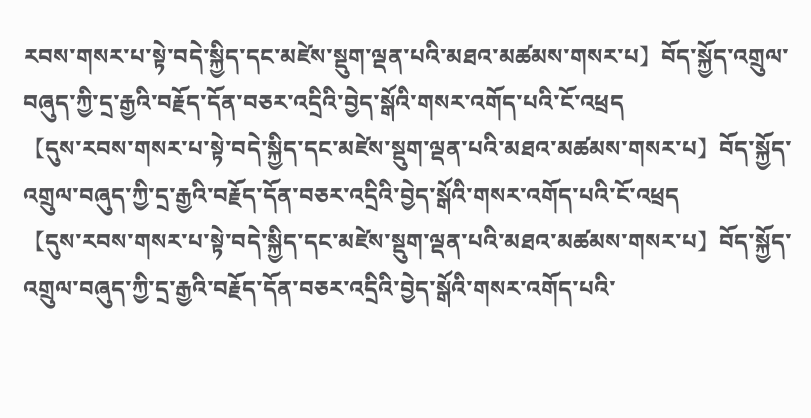རབས་གསར་པ་སྟེ་བདེ་སྐྱིད་དང་མཛེས་སྡུག་ལྡན་པའི་མཐའ་མཚམས་གསར་པ】བོད་སྐྱོད་འགྲུལ་བཞུད་ཀྱི་དྲ་རྒྱའི་བརྗོད་དོན་བཅར་འདྲིའི་བྱེད་སྒོའི་གསར་འགོད་པའི་ངོ་འཕྲད
【དུས་རབས་གསར་པ་སྟེ་བདེ་སྐྱིད་དང་མཛེས་སྡུག་ལྡན་པའི་མཐའ་མཚམས་གསར་པ】བོད་སྐྱོད་འགྲུལ་བཞུད་ཀྱི་དྲ་རྒྱའི་བརྗོད་དོན་བཅར་འདྲིའི་བྱེད་སྒོའི་གསར་འགོད་པའི་ངོ་འཕྲད
【དུས་རབས་གསར་པ་སྟེ་བདེ་སྐྱིད་དང་མཛེས་སྡུག་ལྡན་པའི་མཐའ་མཚམས་གསར་པ】བོད་སྐྱོད་འགྲུལ་བཞུད་ཀྱི་དྲ་རྒྱའི་བརྗོད་དོན་བཅར་འདྲིའི་བྱེད་སྒོའི་གསར་འགོད་པའི་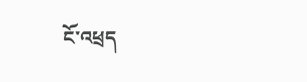ངོ་འཕྲད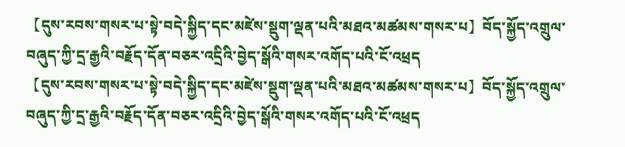【དུས་རབས་གསར་པ་སྟེ་བདེ་སྐྱིད་དང་མཛེས་སྡུག་ལྡན་པའི་མཐའ་མཚམས་གསར་པ】བོད་སྐྱོད་འགྲུལ་བཞུད་ཀྱི་དྲ་རྒྱའི་བརྗོད་དོན་བཅར་འདྲིའི་བྱེད་སྒོའི་གསར་འགོད་པའི་ངོ་འཕྲད
【དུས་རབས་གསར་པ་སྟེ་བདེ་སྐྱིད་དང་མཛེས་སྡུག་ལྡན་པའི་མཐའ་མཚམས་གསར་པ】བོད་སྐྱོད་འགྲུལ་བཞུད་ཀྱི་དྲ་རྒྱའི་བརྗོད་དོན་བཅར་འདྲིའི་བྱེད་སྒོའི་གསར་འགོད་པའི་ངོ་འཕྲད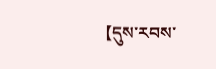【དུས་རབས་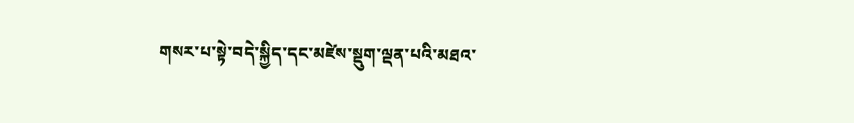གསར་པ་སྟེ་བདེ་སྐྱིད་དང་མཛེས་སྡུག་ལྡན་པའི་མཐའ་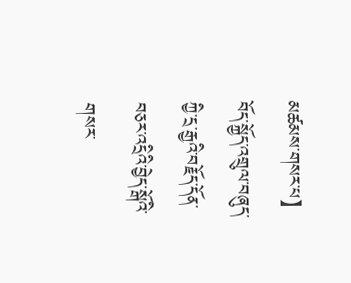མཚམས་གསར་པ】བོད་སྐྱོད་འགྲུལ་བཞུད་ཀྱི་དྲ་རྒྱའི་བརྗོད་དོན་བཅར་འདྲིའི་བྱེད་སྒོའི་གསར་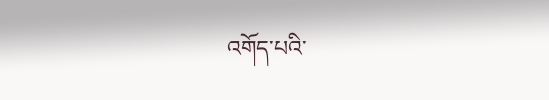འགོད་པའི་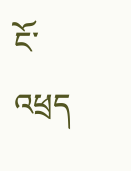ངོ་འཕྲད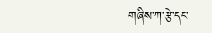གཞིས་ཀ་རྩེ་དང་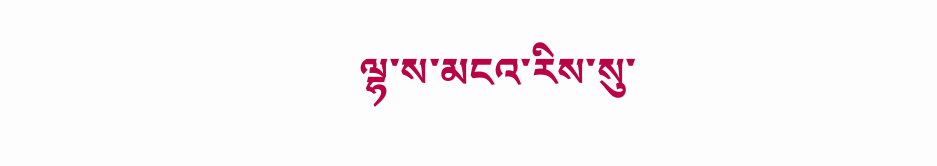ལྷ་ས་མངའ་རིས་སུ་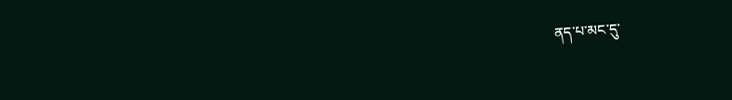ནད་པ་མང་དུ་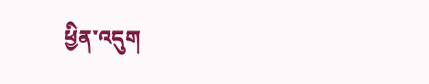ཕྱིན་འདུག